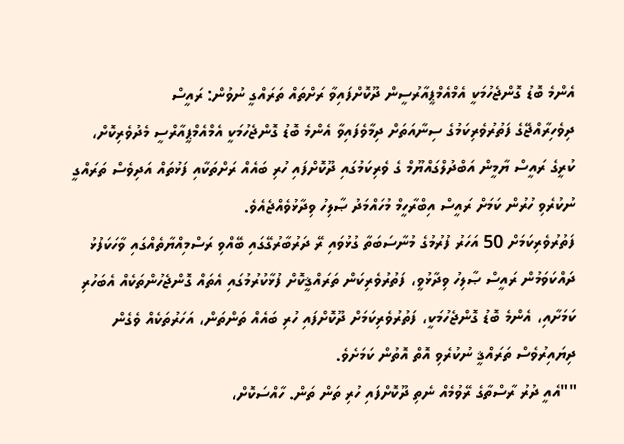އެންމެ ބޮޑު ގޮންޖެހުމަކީ އެމްއެމްޕީއާރުސީން ދޫކޮށްފައިވާ ރަށްތައް ތަރައްގީ ނުވުން: ރައީސް
ދިވެހިރާއްޖޭގެ ފަތުރުވެރިކަމުގެ ސިނާއަތަށް ދިމާވެފައިވާ އެންމެ ބޮޑު ގޮންޖެހުމަކީ އެމްއެމްޕީއާރްސީ މެދުވެރިކޮށް، ކުރީގެ ރައީސް ޔާމީން އަބްދުލްގައްޔޫމް ގެ ވެރިކަމުގައި ދޫކޮށްފައި ހުރި ބައެއް ރަށްތަކާއި ފަޅުތައް އަދިވެސް ތަރައްގީ ނުކުރެވި ހުރުން ކަމަށް ރައީސް އިބްރާހީމް މުހައްމަދު ޞާލިހު ވިދާޅުވެއްޖެއެވެ.
ފަތުރުވެރިކަމަށް 50 އަހަރު ފުރުމުގެ މުނާސަބަތާ ގުޅުވައި ރޭ ދަރުބާރުގޭގައި ބޭއްވި ރަސްމިއްޔާތެއްގައި ވާހަކަފުޅު ދައްކަވަމުން ރައީސް ޞާލިހު ވިދާޅުވީ، ފަތުރުވެރިކަން ތަރައްޤީކޮށް ފުޅާކުރުމުގައި އެތައް ގޮންޖެހުންތަކެއް އެބަހުރި ކަމަށާއި، އެންމެ ބޮޑު ގޮންޖެހުމަކީ، ފަތުރުވެރިކަމަށް ދޫކޮށްފައި ހުރި ބައެއް ތަންތަން، އަހަރުތަކެއް ވެގެން ދިޔައިރުވެސް ތަރައްޤީ ނުކުރެވި އޮތް އޮތުން ކަމަށެވެ.
""އެއީ ދުރު ރާސްތާގެ ރޭވުމެއް ނެތި ދޫކޮށްފައި ހުރި ތަން ތަން. ހާއްސަކޮށް،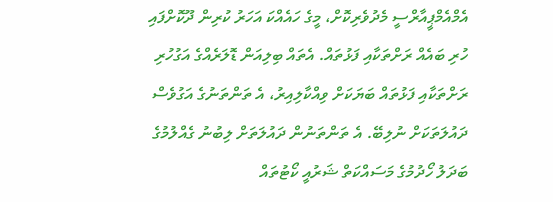އެމްއެމްޕީއާރްސީ މެދުވެރިކޮށް، މީގެ ހައެއްކަ އަހަރު ކުރިން ދޫކޮށްފައި ހުރި ބައެއް ރަށްތަކާއި ފަޅުތައް. އެތައް ބިލިއަން ޑޮލަރެއްގެ އަގުހުރި ރަށްތަކާއި ފަޅުތައް ބަޔަކަށް ވިއްކާލިއިރު، އެ ތަންތަނުގެ އަގުވެސް ދައުލަތަކަށް ނުލިބޭ. އެ ތަންތަނުން ދައުލަތަށް ލިބުނު ގެއްލުމުގެ ބަދަލު ހޯދުމުގެ މަސައްކަތް ޝަރުއީ ކޯޓުތައް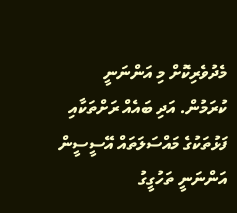މެދުވެރިކޮށް މި އަންނަނީ ކުރަމުން. އަދި ބައެއް ރަށްތަކާއި ފަޅުތަކުގެ މައްސަލަތައް އޭސީސީން އަންނަނީ ތަހުގީގު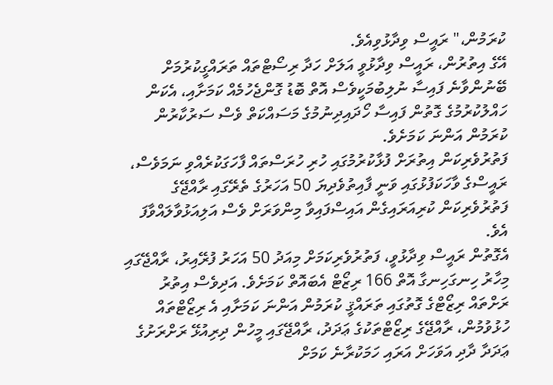ކުރަމުން،" ރައީސް ވިދާޅުވިއެވެ.
އޭގެ އިތުރުން، ރައީސް ވިދާޅުވީ އަލަށް ހަދާ ރިސޯޓްތައް ތަރައްގީކުރުމަށް ބޭނުންވާނެ ފައިސާ ނުލިބުމަކީވެސް އޮތް ބޮޑު ގޮންޖެހުމެއް ކަމަށާއި، އެކަން ހައްލުކުރުމުގެ ގޮތުން ފައިސާ ހޯދައިދިނުމުގެ މަސައްކަތް ވެސް ސަރުކާރުން ކުރަމުން އަންނަ ކަމަށެވެ.
ފަތުރުވެރިކަން އިތުރަށް ފުޅާކުރުމުގައި ހުރި ހުރަސްތައް ފާހަގަކުރެއްވި ނަމަވެސް، ރައީސްގެ ވާހަކަފުޅުގައި ވަނީ ފާއިތުވެދިޔަ 50 އަހަރުގެ ތެރޭގައި ރާއްޖޭގެ ފަތުރުވެރިކަން ކުރިއަރައިގެން އައިސްފައިވާ މިންވަރަށް ވެސް އަލިއަޅުވާލައްވާފަ އެވެ.
އެގޮތުން ރައީސް ވިދާޅުވީ، ފަތުރުވެރިކަމަށް މިއަދު 50 އަހަރު ފުރޭއިރު، ރާއްޖޭގައި މިހާރު ހިނގަހިނގާ އޮތް 166 ރިޒޯޓް އެބައޮތް ކަމަށެވެ. އަދިވެސް އިތުރު ރަށްތައް ރިޒޯޓްގެ ގޮތުގައި ތަރައްޤީ ކުރަމުން އަންނަ ކަމަށާއި އެ ރިޒޯޓްތައް ހުޅުވުމުން، ރާއްޖޭގެ ރިޒޯޓްތަކުގެ ޢަދަދު، ރާއްޖޭގައި މީހުން ދިރިއުޅޭ ރަށްރަށުގެ ޢަދަދާ ދާދި އަވަހަށް އަރައި ހަމަކުރާނެ ކަމަށް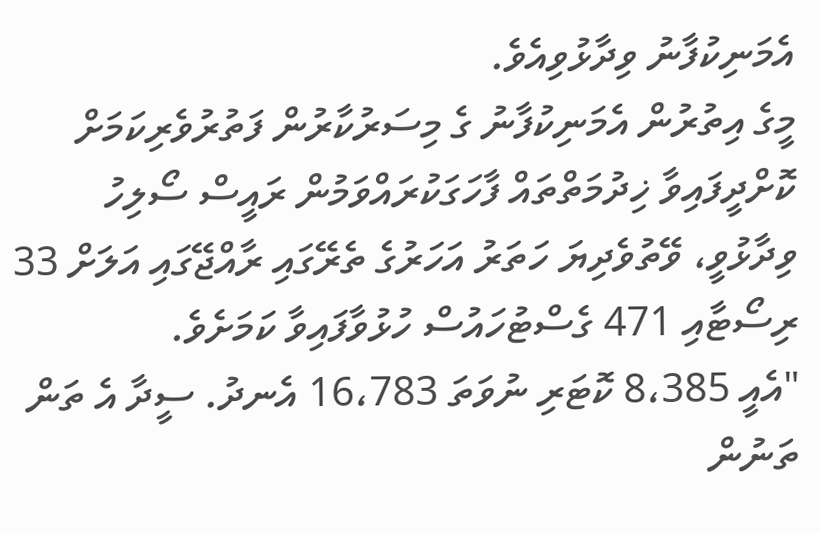އެމަނިކުފާނު ވިދާޅުވިއެވެ.
މީގެ އިތުރުން އެމަނިކުފާނު ގެ މިސަރުކާރުން ފަތުރުވެރިކަމަށް ކޮށްދީފައިވާ ޚިދުމަތްތައް ފާހަގަކުރައްވަމުން ރައީސް ސޯލިހު ވިދާޅުވީ، ވޭތުވެދިޔަ ހަތަރު އަހަރުގެ ތެރޭގައި ރާއްޖޭގައި އަލަށް 33 ރިސޯޓާއި 471 ގެސްޓުހައުސް ހުޅުވާފައިވާ ކަމަށެވެ.
"އެއީ 8،385 ކޮޓަރި ނުވަތަ 16،783 އެނދު. ސީދާ އެ ތަން ތަނުން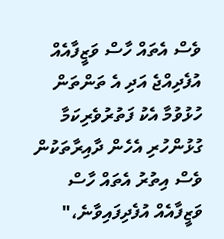ވެސް އެތައް ހާސް ވަޒީފާއެއް އުފެދިއްޖެ އަދި އެ ތަންތަން ހުޅުވުމާ އެކު ފަތުރުވެރިކަމާ ގުޅުންހުރި އެހެން ދާއިރާތަކުން ވެސް އިތުރު އެތައް ހާސް ވަޒީފާއެއް އުފެދިފައިވާނެ،"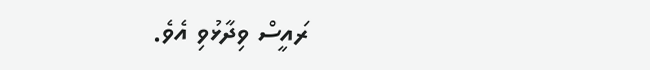ރައީސް ވިދާޅުވި އެވެ.